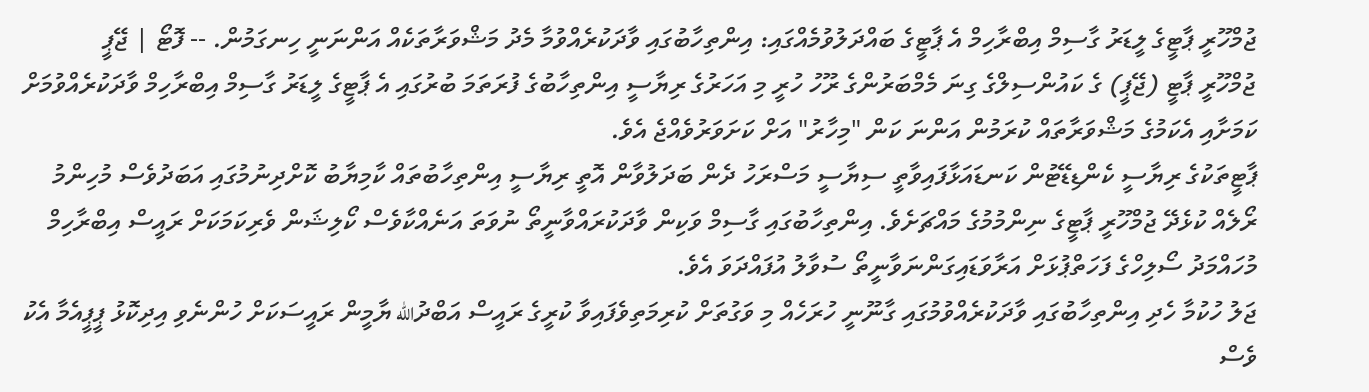ޖުމްހޫރީ ޕާޓީގެ ލީޑަރު ގާސިމް އިބްރާހިމް އެ ޕާޓީގެ ބައްދަލުވުމެއްގައި: އިންތިހާބުގައި ވާދަކުރެއްވުމާ މެދު މަޝްވަރާތަކެއް އަންނަނީ ހިނގަމުން. -- ފޮޓޯ | ޖޭޕީ
ޖުމްހޫރީ ޕާޓީ (ޖޭޕީ) ގެ ކައުންސިލްގެ ގިނަ މެމްބަރުންގެ ރޫހު ހުރީ މި އަހަރުގެ ރިޔާސީ އިންތިހާބުގެ ފުރަތަމަ ބުރުގައި އެ ޕާޓީގެ ލީޑަރު ގާސިމް އިބްރާހިމް ވާދަކުރެއްވުމަށް ކަމަށާއި އެކަމުގެ މަޝްވަރާތައް ކުރަމުން އަންނަ ކަން "މިހާރު" އަށް ކަށަވަރުވެއްޖެ އެވެ.
ޕާޓީތަކުގެ ރިޔާސީ ކެންޑިޑޭޓުން ކަނޑައަޅާފައިވާތީ ސިޔާސީ މަސްރަހު ދެން ބަދަލުވާން އޮތީ ރިޔާސީ އިންތިހާބުތައް ކާމިޔާބު ކޮށްދިނުމުގައި އަބަދުވެސް މުހިންމު ރޯލެއް ކުޅެދޭ ޖުމްހޫރީ ޕާޓީގެ ނިންމުމުގެ މައްޗަށެވެ. އިންތިހާބުގައި ގާސިމް ވަކިން ވާދަކުރައްވާނީތޯ ނުވަތަ އަނެއްކާވެސް ކޯލިޝަން ވެރިކަމަކަށް ރައީސް އިބްރާހިމް މުހައްމަދު ސޯލިހްގެ ފަހަތްޕުޅަށް އަރާވަޑައިގަންނަވާނީތޯ ސުވާލު އުފައްދަވަ އެވެ.
ޖަލު ހުކުމާ ހެދި އިންތިހާބުގައި ވާދަކުރެއްވުމުގައި ގާނޫނީ ހުރަހެއް މި ވަގުތަށް ކުރިމަތިވެފައިވާ ކުރީގެ ރައީސް އަބްދުالله ޔާމީން ރައީސަކަށް ހުންނެވި އިދިކޮޅު ޕީޕީއެމާ އެކު ވެސް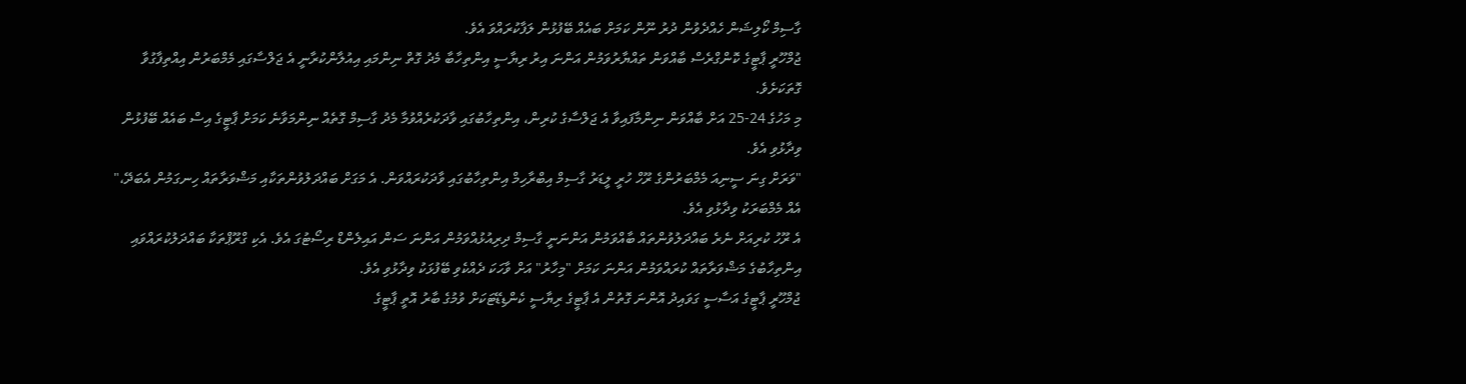ގާސިމް ކޯލިޝަން ހެއްދެވުން ދުރު ނޫން ކަމަށް ބައެއް ބޭފުޅުން ލަފާކުރައްވަ އެވެ.
ޖުމްހޫރީ ޕާޓީގެ ކޮންގްރެސް ބާއްވަން ތައްޔާރުވަމުން އަންނަ އިރު ރިޔާސީ އިންތިހާބާ މެދު ގޮތް ނިންމައި އިއުލާންކުރާނީ އެ ޖަލްސާގައި މެމްބަރުން އިއްތިފާގުވާ ގޮތަކަށެވެ.
މި މަހުގެ 24-25 އަށް ބާއްވަން ނިންމާފައިވާ އެ ޖަލްސާގެ ކުރިން، އިންތިހާބުގައި ވާދަކުރެއްވުމާ މެދު ގާސިމް ގޮތެއް ނިންމަވާނެ ކަމަށް ޕާޓީގެ އިސް ބައެއް ބޭފުޅުން ވިދާޅުވި އެވެ.
"ވަރަށް ގިނަ ސީނިއަ މެމްބަރުންގެ ރޫހް ހުރީ ލީޑަރު ގާސިމް އިބްރާހިމް އިންތިހާބުގައި ވާދަކުރައްވަން. އެ މަގަށް ބައްދަލުވުންތަކާއި މަޝްވަރާތައް ހިނގަމުން އެބަދޭ،" އެއް މެމްބަރަކު ވިދާޅުވި އެވެ.
އެ ރޫހު ކުރިއަށް ނެރެ ބައްދަލުވުންތައް ބާއްވަމުން އަންނަނީ ގާސިމް ދިރިއުޅުއްވަމުން އަންނަ ސަން އައިލެންޑް ރިސޯޓުގަ އެވެ. އެކި ގްރޫޕްތަކާ ބައްދަލުކުރައްވައި އިންތިހާބުގެ މަޝްވަރާތައް ކުރައްވަމުން އަންނަ ކަމަށް "މިހާރު" އަށް ވާހަކަ ދެއްކެވި ބޭފުޅަކު ވިދާޅުވި އެވެ.
ޖުމްހޫރީ ޕާޓީގެ އަސާސީ ގަވައިދު އޮންނަ ގޮތުން އެ ޕާޓީގެ ރިޔާސީ ކެންޑިޑޭޓަކަށް ވުމުގެ ބާރު އޮތީ ޕާޓީގެ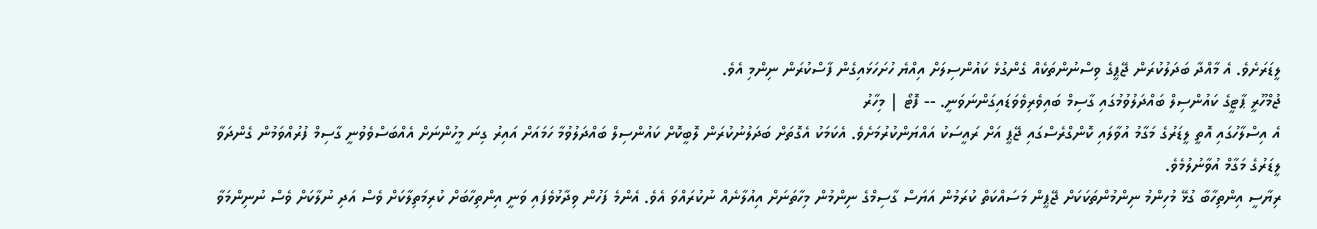ލީޑަރަށެވެ. އެ މާއްދާ ބަދަލުކުރަން ޖޭޕީގެ ވިސްނުންތަކެއް ގެންގުޅެ ކައުންސިލަށް އިއްޔެ ހުށަހަޅައިގެން ފާސްކުރަން ނިންމި އެވެ.
ޖުމްހޫރީ ޕާޓީގެ ކައުންސިލް ބައްދަލުވުމުގައި ގާސިމް ބައިވެރިވެވަޑައިގަންނަވަނީ. -- ފޮޓޯ | މިހާރު
އެ އިސްލާހުގައި އޮތީ ލީޑަރުގެ މަގާމު އުވާލައި ކޮންގްރެސްގައި ޖޭޕީ އަށް ރައީސަކު އައްޔަންކުރުމަށެވެ. އެކަމަކު އެގޮތަށް ބަދަލުނުކުރަން ލޮބީކޮށް ކައުންސިލް ބައްދަލުވުމާ ހަމައަށް އައިރު ގިނަ މީހުންނަށް އެއްބަސްވެވުނީ ގާސިމް ފުރުއްވަމުން ގެންދަވާ ލީޑަރުގެ މަގާމް އުވާނުލުމެވެ.
ރިޔާސީ އިންތިހާބާ ގުޅޭ މުހިންމު ނިންމުންތަކަކަށް ޖޭޕީން މަސައްކަތް ކުރަމުން އަޔަސް ގާސިމްގެ ނިންމުން މިހާތަނަށް އިއުލާނެއް ނުކުރައްވަ އެވެ. އެންމެ ފަހުން ވިދާޅުވެފައި ވަނީ އިންތިހާބަށް ކުރިމަތިލާކަށް ވެސް އަދި ނުލާކަށް ވެސް ނުނިންމަވާ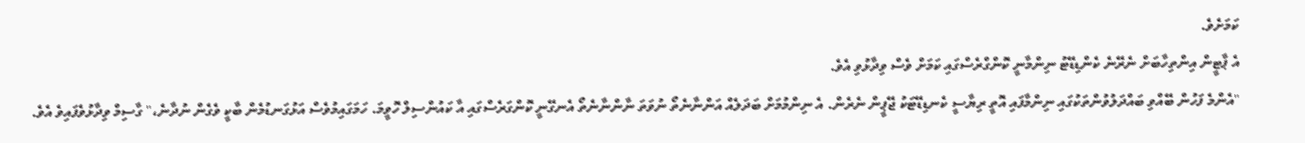ކަމަށެވެ.
އެ ޕާޓީން އިންތިހާބަށް ނެރޭނެ ކެންޑިޑޭޓު ނިންމާނީ ކޮންގްރެސްގައި ކަމަށް ވެސް ވިދާޅުވި އެވެ.
"އެންމެ ފަހުން ބޭއްވި ބައްދަލުވުންތަކުގައި ނިންމާފައި އޮތީ ރިޔާސީ ކެނޑިޑޭޓަކު ޖޭޕީން ނެރެން. އެ ނިންމުމަށް ބަދަލެއް އަންނާނެތޯ ނުވަތަ ނާންނާނެތޯ އެނގޭނީ ކޮންގަރެސްގައި އާ ކައުންސިލް ހޮވީމަ. ހަމަގައިމުވެސް އަޅުގަނޑުމެން ބާކީ ވެގެން ނުދާނެ،" ގާސިމް ވިދާޅުވެފައިވެ އެވެ.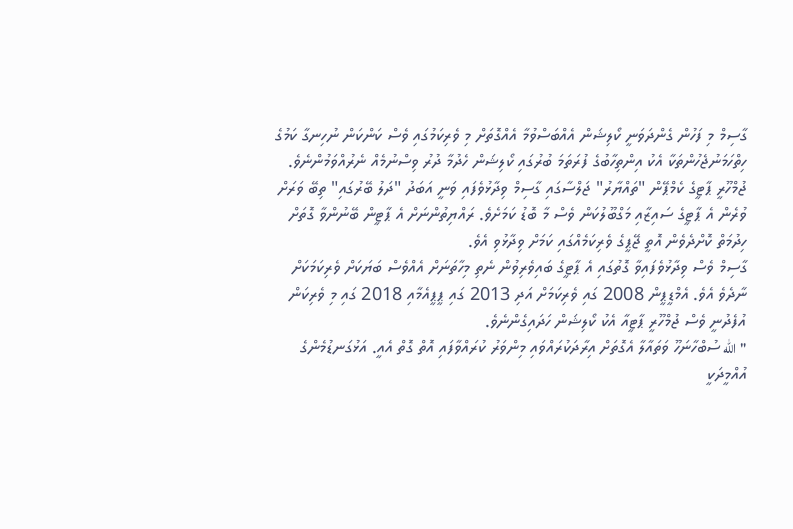ގާސިމް މި ފަހުން ގެންދަވަނީ ކޯލިޝަން އެއްބަސްވުމާ އެއްގޮތަށް މި ވެރިކަމުގައި ވެސް ކަންކަން ނުހިނގާ ކަމުގެ ހިތްހަމަނުޖެހުންތަކާ އެކު އިންތިހާބުގެ ފުރަތަމަ ބުރުގައި ކޯލިޝަން ހެދުމާ ދުރު ވިސްނުމެއް ނެރުއްވަމުންނެވެ.
ޖުމްހޫރީ ޕާޓީގެ ކެމްޕޭން "ތައްޔާރު" ޖަލްސާގައި ގާސިމް ވިދާޅުވެފައި ވަނީ އަބަދު "ދަލު ބޭރުގައި" ތިބޭ ވަރަށް ވުރެން އެ ޕާޓީގެ ސައިޒާއި މަގްބޫލުކަން ވެސް މާ ބޮޑު ކަމަށެވެ. ރައްޔިތުންނަށް އެ ޕާޓީން ބޭނުންވާ ގޮތަށް ހިދުމަތް ކޮށްދެވެން އޮތީ ޖޭޕީގެ ވެރިކަމެއްގައި ކަމަށް ވިދާޅުވި އެވެ.
ގާސިމް ވެސް ވިދާޅުވެފައިވާ ގޮތުގައި އެ ޕާޓީގެ ބައިވެރިވުން ނެތި މިހާތަނަށް އެއްވެސް ބަޔަކަށް ވެރިކަމަކަށް ނާދެވެ އެވެ. އެމްޑީޕީން 2008 ގައި ވެރިކަމަށް އަދި 2013 ގައި ޕީޕީއެމާއި 2018 ގައި މި ވެރިކަން އުފެދުނީ ވެސް ޖުމްހޫރީ ޕާޓީއާ އެކު ކޯލިޝަން ހަދައިގެންނެވެ.
"الله ސުބްހާނަހޫ ވަތައާލާ އެގޮތަށް އިރާދަކުރައްވައި މިންވަރު ކުރައްވާފައި އޮތް ގޮތް އެއީ. އަޅުގަނޑުމެންގެ އުއްމީދަކީ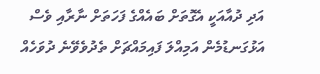އަދި ދުއާއަކީ އެގޮތަށް ބައެއްގެ ފަހަތަށް ނާރާއި ވެސް އަޅުގަނޑުމެން އަމިއްލަ ފައިމައްޗަށް ތެދުވެވޭނެ ދުވަހެއް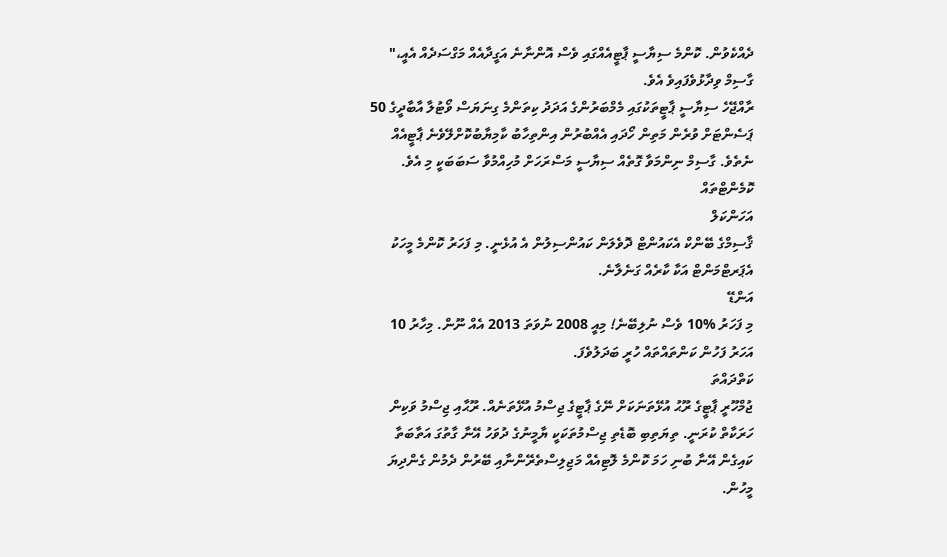ދެއްކެވުން. ކޮންމެ ސިޔާސީ ޕާޓީއެއްގައި ވެސް އޮންނާނެ އަގީދާއެއް މަގްސަދެއް އެއީ،" ގާސިމް ވިދާޅުވެފައިވެ އެވެ.
ރާއްޖޭހެ ސިޔާސީ ޕާޓީތަކުގައި މެމްބަރުންގެ އަދަދު ކިތަންމެ ގިނަޔަސް ވޯޓުލާ އާބާދީގެ 50 ޕަސެންޓަށް ވުރެން މަތިން ހޯދައި އެއްބުރުން އިންތިހާބު ކާމިޔާބުކޮށްލޭވެނެ ޕާޓީއެއް ނެތެވެ. ގާސިމް ނިންމަވާ ގޮތެއް ސިޔާސީ މަސްރަހަށް މުހިއްމުވާ ސަބަބަކީ މި އެވެ.
ކޮމެންޓްތައް
އަހަންކަލް
ޤާސިމްގެ ބޭންކް އެކައުންޓް ދޮވެލަން ކައުންސިލުން އެ އުޅެނީ. މި ފަހަރު ކޮންމެ މީހަކު އެޕަރޓްމަންޓް އަކާ ކާރެއް ގަނެލާނެ.
އަންޑޭ
މި ފަހަރު %10 ވެސް ނުލިބޭނެ! މިއީ 2008 ނުވަތަ 2013 އެއް ނޫން. މިހާރު 10 އަހަރު ފަހުން ކަންތައްތައް ހުރީ ބަދަލުވެފަ.
ކަތްދައްތަ
ޖުމްހޫރީ ޕާޓީގެ ރޫޙު އުޅޭތަނަކަށް ނޭގެ ޕާޓީގެ ޖިސްމު އުޅޭތަނެއް. ރޫޙާއި ޖިސްމު ވަކިން ހަރަކާތް ކުރަނީ. ތިޔަތިބި ބޮޑެތި ޖިސްމުތަކަކީ ޔާމީނުގެ ދުވަހު އޭނާ ގާތުގަ އަތާބަތާ ކައިގެން އޭނާ ބުނި ހަމަ ކޮންމެ ލޮޓިއެއް މަޖިލިސްތެރޭންނާއި ބޭރުން ދެމުން ގެންދިޔަ މީހުން.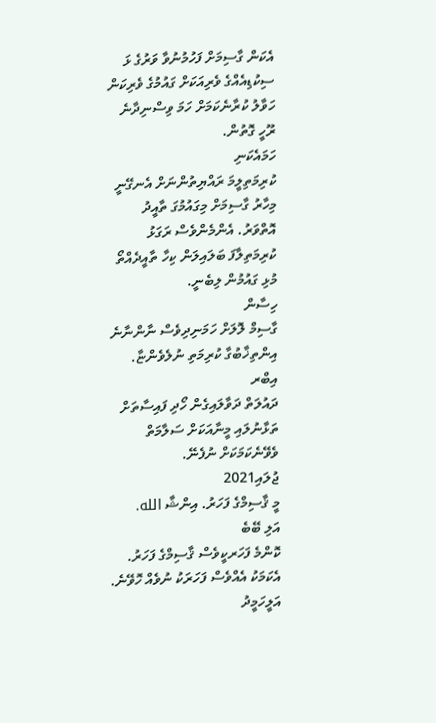އެކަން ގާސިމަށް ފަހުމުނުވާ ވަރުގެ ޅަ ސިކުޑިއެއްގެ ވެރިއަކަށް ގައުމުގެ ވެރިކަން ހަވާލު ކުރާނެކަމަށް ހަމަ ވިސްނިދާނެ ރޫހީ ގޮތުން.
ހަމައެކަނި
ކުރިމަތިލީމަ ރައްޔިތުންނަށް އެނގޭނީ މިހާރު ގާސިމަށް މިގައުމުގަ ތާއީދު އޮތްވަރު. އެންމެންވެސް ރަގަޅު ކުރިމަތިލާފަ ބަލައިލަން ކިހާ ތާއީދެއްތޯ މުޅި ގައުމުން ލިބެނީ.
ހިސާން
ގާސިމް ލޮލަށް ހަމަނިދިވެސް ނާންނާނެ އިންތިޚާބުގާ ކުރިމަތި ނުލެވެންޏާ.
އިބްރ
ދައުލަތް ދަވާލައިގެން ހޯދި ފައިސާތަށް ތަޅާނުލައި މީނާއަކަށް ސަލާމަތް ވެވޭނެކަމަކަށް ނުފެނޭ.
ޖުލައި2021
މީ ޤާސިމްގެ ފަހަރު. އިންޝާ الله.
އަލި ބޭބެ
ކޮންމެ ފަހަރކީވެސް ޤާސިމްގެ ފަހަރު. އެކަމަކު އެއްވެސް ފަހަރަކު ނުވެއް ހޮވޭނެ.
އަލީހަމީދު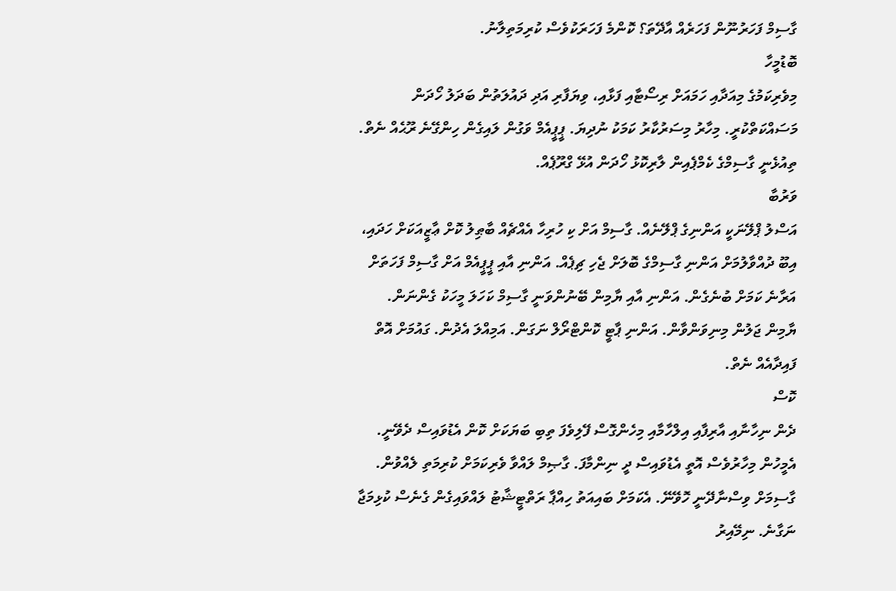ގާސިމް ފަހަރުނޫން ފަހަރެއް އާދޭތަ؟ ކޮންމެ ފަހަރަކުވެސް ކުރިމަތިލާނު.
ބޮޑުމީހާ
މިވެރިކަމުގެ މިއަދާއި ހަމައަށް ރިސޯޓާއި ފަޅާއި، ވިޔަފާރި އަދި ދައުލަތުން ބަދަލު ހޯދަން މަސައްކަތްކުރީ. މިހާރު މިސަރުކާރު ކަމަކު ނުދިޔަ. ޕީޕީއެމް ވަގުން ލައިގެން ހިންގޭނެ ރޫޙެއް ނެތް. ތިއުޅެނީ ގާސިމްގެ ކެމްޕެއިން ލާރިކޮޅު ހޯދަން އުޅޭ ގްރޫޕެއް.
ވަރުބާ
އަސްލު ޕްލޭނަކީ އަންނިގެ ޕްލޭނެއް. ގާސިމް އަށް ކި ހުރިހާ އެއްޗެއް ބާޠިލު ކޮށް ޢާޒީއަކަށް ހަދައި، އިބޫ ދުއްވާލުމަށް އަންނި ގާސިމްގެ ބޮލަށް ޖެހި ޗިޕެއް. އަންނި އާއި ޕީޕީއެމް އަށް ގާސިމް ފަހަތަށް އަރާނެ ކަމަށް ބުނެގެން. އަންނި އާއި ޔާމިން ބޭނުންވަނީ ގާސިމް ކަހަލަ މީހަކު ގެންނަން. ޔާމިން ޖަލުން މިނިވަންވާން. އަންނި ޕާޓީ ކޮންޓްރޯލް ނަގަން. އަމިއްލަ އެދުން. ގައުމަށް އޮތް ފައިދާއެއް ނެތް.
ކޮސް
ދެން ނިހާނާއި އާރިފާއި އިލްހާމާއި މިހެންގޮސް ފޭލިވެފަ ތިބި ބަޔަކަށް ކޮން އެޑުވައިސް ދެވޭނީ. އެމީހުން މިހާރުވެސް އޮތީ އެޑުވައިސް ދީ ނިންމާފަ. ގާޞިމް ލައްވާ ވެރިކަމަށް ކުރިމަތި ލެއްވުން. ގާސިމަށް ވިސްނާދޭނީ ހޮވޭނޭ. އެކަމަށް ބައިއަތު ހިއްޕާ ރަތްޓީޝާޓު ލައްވައިގެން ގެނެސް ކުޅިމަޖާ ނަގާނެ. ނިމޭއިރު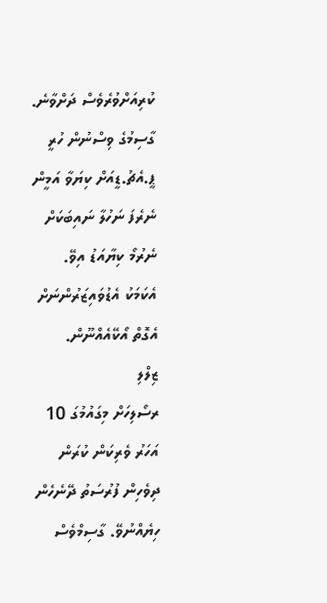ކުރިއަށްވުރެވެސް ދަށްވާނެ. ގާސިމުގެ ވިސްނުން ހުރީ ޕީ.އެޗު.ޑީއަށް ކިޔަވާ އަމީން ނެރެފަ ނަހުލާ ނައިބަކަށް ނެރުމޯ ކިޔާއަޑު އިވޭ. އެކަމަކު އެޑުވައިޒަރުންނަށް އެގޮތް އޯކޭއެއްނޫން.
ޒިލްލި
ރސޯލިހަށް މިގައުމުގަ 10 އަހަރު ވެރިކަން ކުރަން ދިވެހިން ފުރުސަތު ދޭނެހެން ހިޔެއްނުވޭ. ގާސިމްވެސް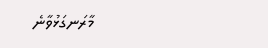މާރަނގަޅުވާނެ